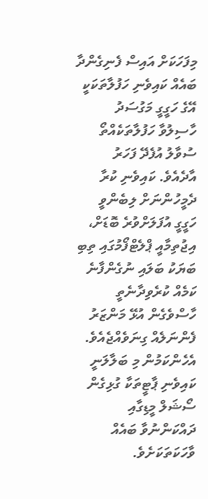މިފަހަކަށް އައިސް ފެނިގެންދާ ބައެއް ކައިވެނި ހަފުލާތަކަކީ އޭގެ ހަގީގީ މަގުސަދު ހާސިލުވާ ހަފުލާތަކެއްތޯ ސުވާލު އުފެދޭ ފަހަރު އާދެއެވެ. ކައިވެނި ކުރާ ދެމީހުންނަށް ލިބެންވީ ހަގީގީ އުފަލަށްވުރެ ބޮޑަށް، އިޖުތިމާއީ ޕްލެޓްފޯމުގައި ތިބި ބަޔަކު ބަލައި ނުގެންފާނެ ކަމެއް ކުރެވިދާނެތީ ހާސްވެގެން އުޅޭ މަންޒަރު ފެންނަލެއް ގިނަވެއްޖެއެވެ. އެހެންކަމުން މި ބަލާލަނީ ކައިވެނި ޕާޓީތަކާ ގުޅިގެން ސޯޝަލް މީޑިގާއި ދައްކަންނުވާ ބައެއް ވާހަކަތަކަށެވެ.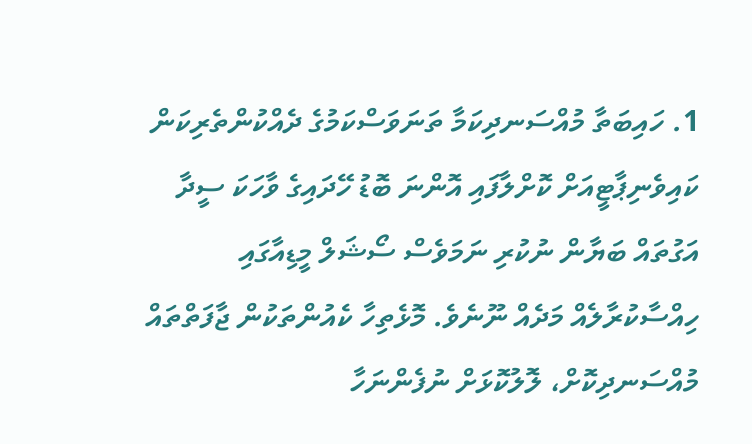1. ހައިބަތާ މުއްސަނދިކަމާ ތަނަވަސްކަމުގެ ދެއްކުންތެރިކަން
ކައިވެނިޕާޓީއަށް ކޮށްލާފައި އޮންނަ ބޮޑު ހޭދައިގެ ވާހަކަ ސީދާ އަގުތައް ބަޔާން ނުކުރި ނަމަވެސް ސޯޝަލް މީޑިއާގައި ހިއްސާކުރާލެއް މަދެއް ނޫނެވެ. މޮޅެތިހާ ކެއުންތަކުން ޖާފަތްތައް މުއްސަނދިކޮށް، ލޮލުކޮޅަށް ނުފެންނަހާ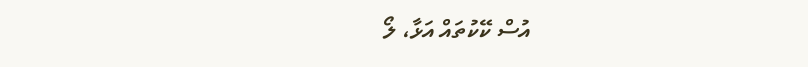އުސް ކޭކުތައް އަޅާ، ލޯ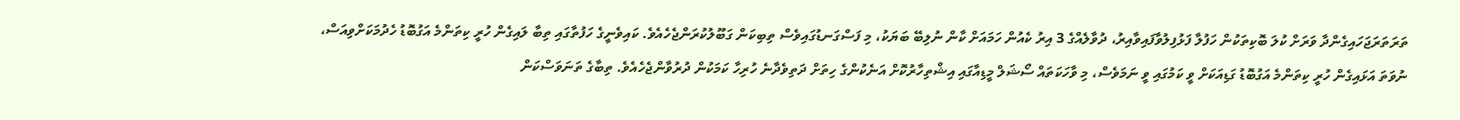ތަރަތަރަޖަހައިގެންދާ ވަރަށް ކުލަ ބޮކިތަކުން ހަފުލާ ފަޅުފިލުވާފައިވާއިރު، ދުވާލެއްގެ 3 އިރު ކެއުން ހަމައަށް ކާން ނުލިބޭ ބަޔަކު، މި ފަސްގަނޑުގައިވެސް ތިބިކަން ގަބޫލުކުރަންޖެހެއެވެ. ކައިވެނީގެ ހަފުތާގައި ތިބާ ލައިގެން ހުރީ ކިތަންމެ އަގުބޮޑު ހެދުމަކަށްވިއަސް، ނުވަތަ އަޅައިގެން ހުރީ ކިތަންމެ އަގުބޮޑު ގަޑިއަކަށް ވީ ކަމުގައި ވީ ނަމަވެސް، މި ވާހަކަތައް ސޯޝަލް މީޑިއާގައި އިޝްތިހާރުކޮށް އަނެކުންގެ ހިތަށް ދަތިވެދާނެ ހުރިހާ ކަމަކުން ދުރުވާންޖެހެއެވެ. ތިބާގެ ތަނަވަސްކަން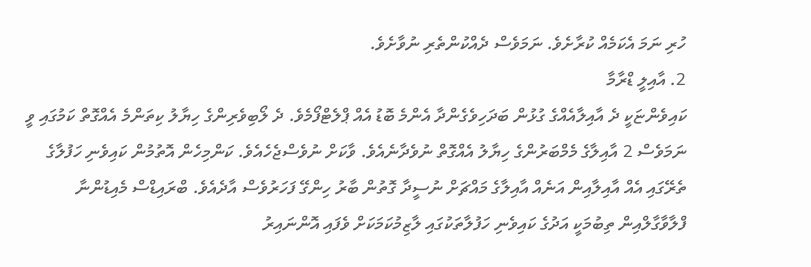ހުރި ނަމަ އެކަމެއް ކުރާށެވެ. ނަމަވެސް ދެއްކުންތެރި ނުވާށެވެ.
2. އާއިލީ ޑްރާމާ
ކައިވެންޏަކީ ދެ އާއިލާއެއްގެ ގުޅުން ބަދަހިވެގެންދާ އެންމެ ބޮޑު އެއް ޕްލެޓްފޯމެވެ. ދެ ލޯބިވެރިންގެ ހިޔާލު ކިތަންމެ އެއްގޮތް ކަމުގައި ވީ ނަމަވެސް 2 އާއިލާގެ މެމްބަރުންގެ ހިޔާލު އެއްގޮތް ނުވެދާނެއެވެ. ވާކަށް ނުވެސްޖެހެއެވެ. ކަންމިހެން އޮތުމުން ކައިވެނި ހަފުލާގެ ތެރޭގައި އެއް އާއިލާއިން އަނެއް އާއިލާގެ މައްޗަށް ނުސީދާ ގޮތުން ބާރު ހިންގޭ ފަހަރުވެސް އާދެއެވެ. ބްރައިޑްސް މެއިޑުންނާ ފްލާވާގާލްއިން ތިބުމަކީ އަދުގެ ކައިވެނި ހަފުލާތަކުގައި ލާޒިމުކަމަކަށް ވެފައި އޮންނައިރު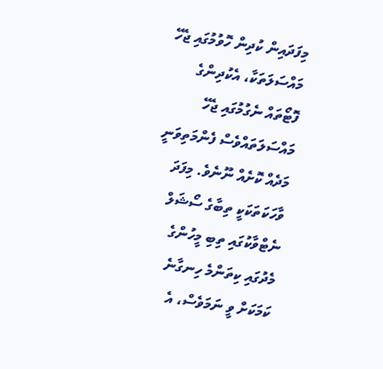މިފަދައިން ކުދިން ހޮވުމުގައި ޖެހޭ މައްސަލަތަކާ، އެކުދިންގެ ފޮޓޯތައް ނެގުމުގައި ޖެހޭ މައްސަލަތައްވެސް ފެންމަތިވަނީ މަދެއް ކޮށެއް ނޫނެވެ. މިފަދަ ވާހަކަތަކަކީ ތިބާގެ ސޯޝަލް ނެޓްވާކުގައި ތިބި މީހުންގެ މެދުގައި ކިތަންމެ ހިނގާނެ ކަމަކަށް ވީ ނަމަވެސް، އެ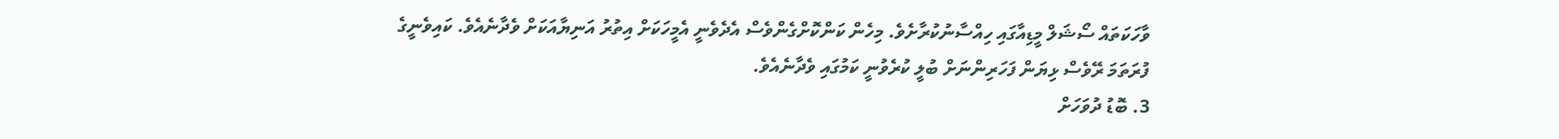ވާހަކަތައް ސޯޝަލް މީޑިއާގައި ހިއްސާނުކުރާށެވެ. މިހެން ކަންކޮށްގެންވެސް އެދެވެނީ އެމީހަކަށް އިތުރު އަނިޔާއަކަށް ވެދާނެއެވެ. ކައިވެނީގެ ފުރަތަމަ ރޭވެސް ޅިޔަން ފަހަރިންނަށް ބުލީ ކުރެވުނީ ކަމުގައި ވެދާނެއެވެ.
3. ބޮޑު ދުވަހަށް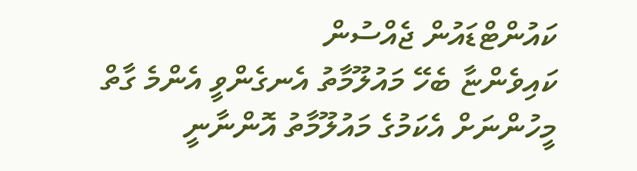ކައުންޓްޑައުން ޖެއްސުން
ކައިވެންޏާ ބެހޭ މައުލޫމާތު އެނގެންވީ އެންމެ ގާތް މީހުންނަށް އެކަމުގެ މައުލޫމާތު އޮންނާނީ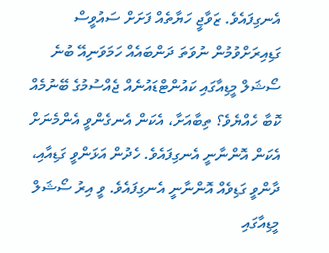އެނގިފައެވެ. ޒަވާޖީ ހަޔާތެއް ފަށަށް ސައުވީސް ގަޑިއިރަށްވުމުން ނުވަތަ ދަންބައެއް ހަމަވަނިއޭ ބުނެ ސޯޝަލް މީޑިއާގައި ކައުންޓްޑައުނެއް ޖެއްސުމުގެ ބޭނުމެއް ކޮބާ ހެއްޔެވެ؟ ތިބާއަށާ، އެކަން އެނގެންވީ އެންމެނަށް އެކަން އޮންނާނީ އެނގިފައެވެ. ހެދުން އަޅަންވީ ގަޑިއާއި، ދާންވީ ގަޑިވެއް އޮންނާނީ އެނގިފައެވެ. ވީ އިރު ސޯޝަލް މީޑިއާގައި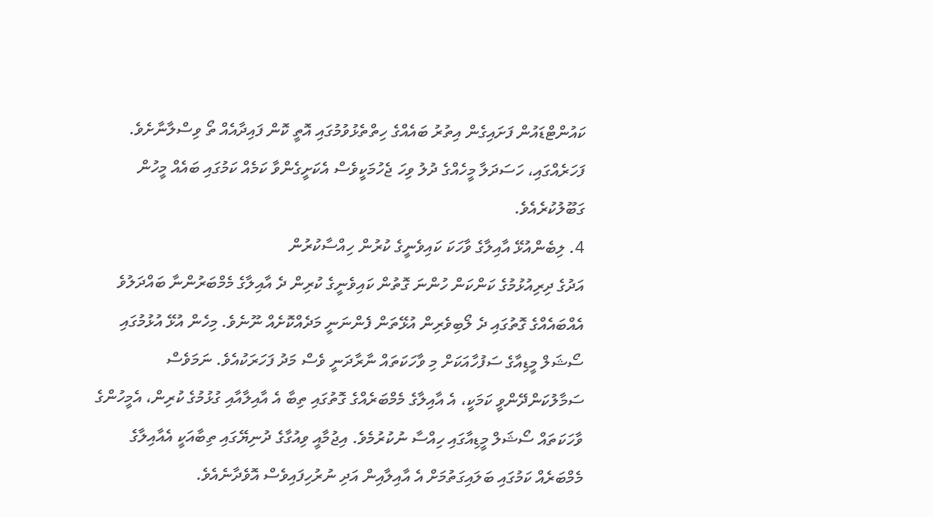ކައުންޓްޑައުން ފަށައިގެން އިތުރު ބައެއްގެ ހިތްތެޅުވުމުގައި އޮތީ ކޮން ފައިދާއެއް ތޯ ވިސްލާނާށެވެ. ފަހަރެއްގައި، ހަސަދަލާ މީހެއްގެ ދުލު ވިހަ ޖެހުމަކީވެސް އެކަށީގެންވާ ކަމެއް ކަމުގައި ބައެއް މީހުން ގަބޫލުކުރެއެވެ.
4. ލިބެންއުޅޭ އާއިލާގެ ވާހަކަ ކައިވެނީގެ ކުރުން ހިއްސާކުރުން
އަދުގެ ދިރިއުޅުމުގެ ކަންކަން ހުންނަ ގޮތުން ކައިވެނީގެ ކުރިން ދެ އާއިލާގެ މެމްބަރުންނާ ބައްދަލުވެ އެއްބައެއްގެ ގޮތުގައި ދެ ލޯބިވެރިން އުޅޭތަން ފެންނަނީ މަދެއްކޮށެއް ނޫނެވެ. މިހެން އުޅޭ އުޅުމުގައި ސޯޝަލް މީޑިއާގެ ސަފުހާއަކަށް މި ވާހަކަތައް ނާރާދަނީ ވެސް މަދު ފަހަރަކުއެވެ. ނަމަވެސް ސަމާލުކަންދޭންވީ ކަމަކީ، އެ އާއިލާގެ މެމްބަރެއްގެ ގޮތުގައި ތިބާ އެ އާއިލާއާއި ގުޅުމުގެ ކުރިން، އެމީހުންގެ ވާހަކަތައް ސޯޝަލް މީޑިއާގައި ހިއްސާ ނުކުރުމެވެ. އިޖުމާއީ ވިއުގާގެ ދުނިޔޭގައި ތިބާއަކީ އެއާއިލާގެ މެމްބަރެއް ކަމުގައި ބަލައިގަތުމަށް އެ އާއިލާއިން އަދި ނުރުހިފައިވެސް އޮވެދާނެއެވެ.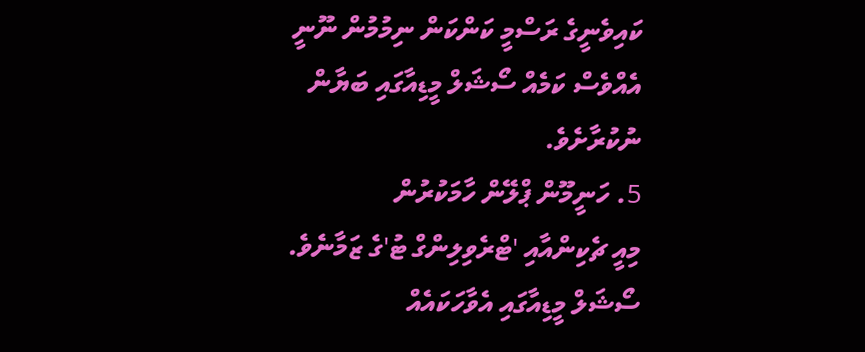ކައިވެނީގެ ރަސްމީ ކަންކަން ނިމުމުން ނޫނީ އެއްވެސް ކަމެއް ސޯޝަލް މީޑިއާގައި ބަޔާން ނުކުރާށެވެ.
5. ހަނީމޫން ޕްލޭން ހާމަކުރުން
މިއީ ޗެކިންއާއި 'ޓްރެވިލިންގް ޓު'ގެ ޒަމާނެވެ. ސޯޝަލް މީޑިއާގައި އެވާހަކައެއް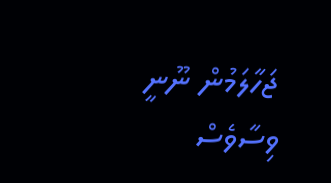ޖަހާލަމުން ނޫނީ ވިސާވެސް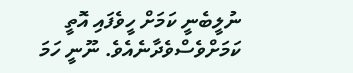ނުލީބެނީ ކަމަށް ހީވެފައި އޮތީ ކަމަށްވެސްވެދާނެއެވެ. ނޫނީ ހަމަ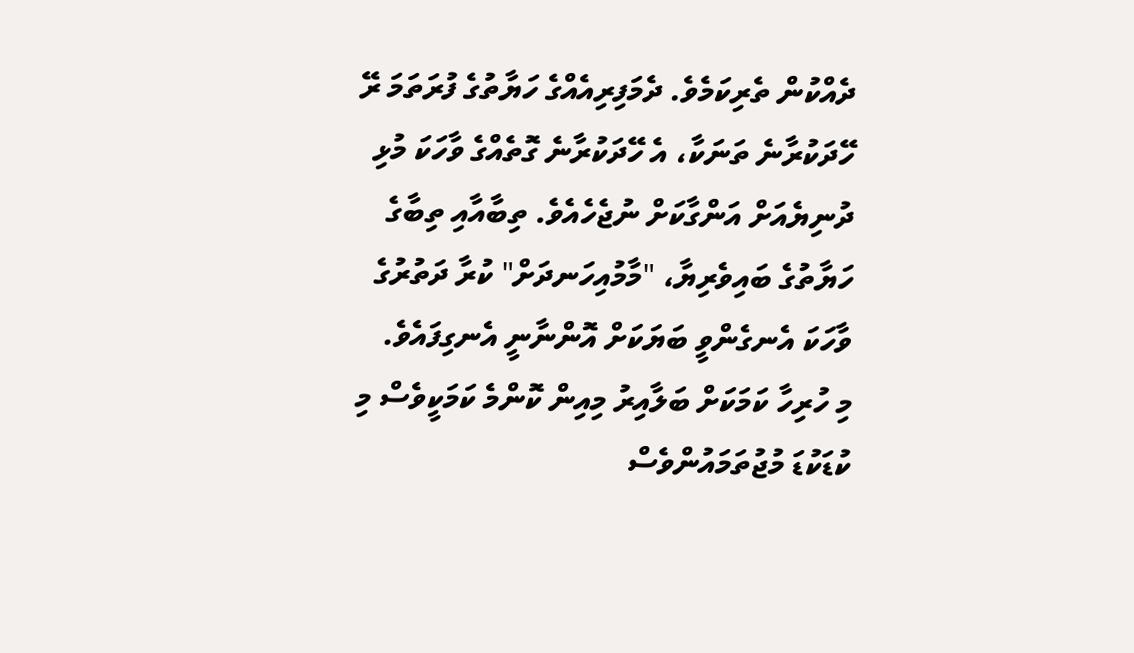ދެއްކުން ތެރިކަމެވެ. ދެމަފިރިއެއްގެ ހަޔާތުގެ ފުރަތަމަ ރޭ ހޭދަކުރާނެ ތަނަކާ، އެ ހޭދަކުރާނެ ގޮތެއްގެ ވާހަކަ މުޅި ދުނިޔެއަށް އަންގާކަށް ނުޖެހެއެވެ. ތިބާއާއި ތިބާގެ ހަޔާތުގެ ބައިވެރިޔާ، "މާމުއިހަނދަށް" ކުރާ ދަތުރުގެ ވާހަކަ އެނގެންވީ ބަޔަކަށް އޮންނާނީ އެނގިފައެވެ.
މި ހުރިހާ ކަމަކަށް ބަލާއިރު މިއިން ކޮންމެ ކަމަކީވެސް މި ކުޑަކުޑަ މުޖުތަމައުންވެސް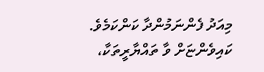މިއަދު ފެންނަމުންދާ ކަންކަމެވެ. ކައިވެންޏަށް ވާ ތައްޔާރީތަކާ،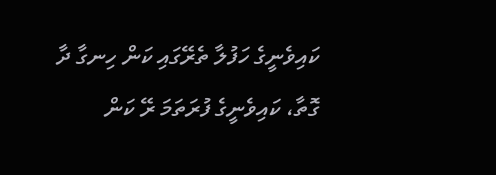ކައިވެނީގެ ހަފުލާ ތެރޭގައި ކަން ހިނގާ ދާ ގޮތާ، ކައިވެނީގެ ފުރަތަމަ ރޭ ކަން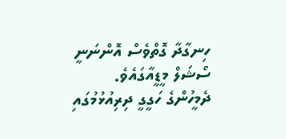ހިނގާދާ ގޮތްވެސް އޮންނަނީ ސޯޝަލް މީޑީއާގައެވެ. ދެމީހުންގެ ހަގީގީ ދިރިއުޅުމުގައި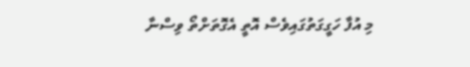މި އުފާ ހަގީގަތުގައިވެސް އޮތީ އެގޮތަށްތޯ ވިސްނާ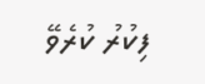ފިކުރު ކުރެވޭ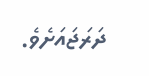ދަރަޖައަށެވެ.